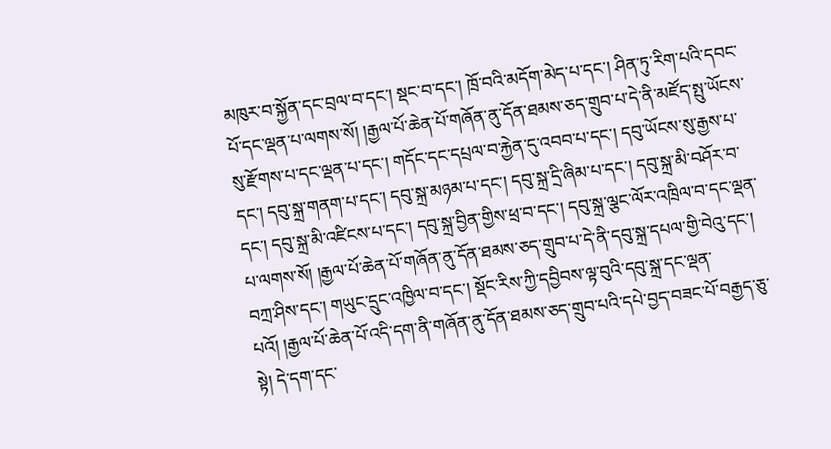མཁུར་བ་སྐྱོན་དང་བྲལ་བ་དང་། སྡང་བ་དང་། ཁྲོ་བའི་མདོག་མེད་པ་དང་། ཤིན་ཏུ་རིག་པའི་དབང་པོ་དང་ལྡན་པ་ལགས་སོ། །རྒྱལ་པོ་ཆེན་པོ་གཞོན་ནུ་དོན་ཐམས་ཅད་གྲུབ་པ་དེ་ནི་མཛོད་སྤུ་ཡོངས་སུ་རྫོགས་པ་དང་ལྡན་པ་དང་། གདོང་དང་དཔྲལ་བ་རྐྱེན་དུ་འབབ་པ་དང་། དབུ་ཡོངས་སུ་རྒྱས་པ་དང་། དབུ་སྐྲ་གནག་པ་དང་། དབུ་སྐྲ་མཉམ་པ་དང་། དབུ་སྐྲ་དྲི་ཞིམ་པ་དང་། དབུ་སྐྲ་མི་བཤོར་བ་དང་། དབུ་སྐྲ་མི་འཛིངས་པ་དང་། དབུ་སྐྲ་བྱིན་གྱིས་ཕྲ་བ་དང་། དབུ་སྐྲ་ལྕང་ལོར་འཁྲིལ་བ་དང་ལྡན་པ་ལགས་སོ། །རྒྱལ་པོ་ཆེན་པོ་གཞོན་ནུ་དོན་ཐམས་ཅད་གྲུབ་པ་དེ་ནི་དབུ་སྐྲ་དཔལ་གྱི་བེའུ་དང་། བཀྲ་ཤིས་དང་། གཡུང་དྲུང་འཁྱིལ་བ་དང་། སྡོང་རིས་ཀྱི་དབྱིབས་ལྟ་བུའི་དབུ་སྐྲ་དང་ལྡན་པའོ། །རྒྱལ་པོ་ཆེན་པོ་འདི་དག་ནི་གཞོན་ནུ་དོན་ཐམས་ཅད་གྲུབ་པའི་དཔེ་བྱད་བཟང་པོ་བརྒྱད་ཅུ་སྟེ། དེ་དག་དང་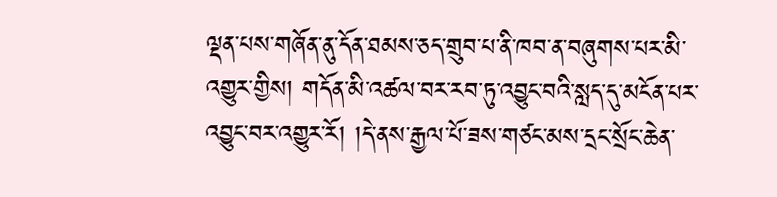ལྡན་པས་གཞོན་ནུ་དོན་ཐམས་ཅད་གྲུབ་པ་ནི་ཁབ་ན་བཞུགས་པར་མི་འགྱུར་གྱིས། གདོན་མི་འཚལ་བར་རབ་ཏུ་འབྱུང་བའི་སླད་དུ་མངོན་པར་འབྱུང་བར་འགྱུར་རོ། །དེ་ནས་རྒྱལ་པོ་ཟས་གཙང་མས་དྲང་སྲོང་ཆེན་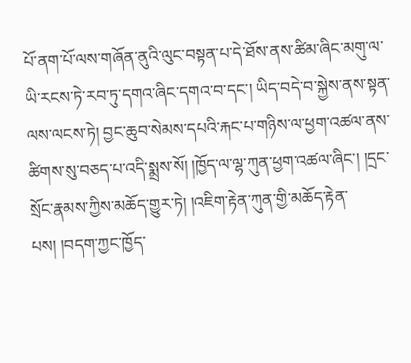པོ་ནག་པོ་ལས་གཞོན་ནུའི་ལུང་བསྟན་པ་དེ་ཐོས་ནས་ཚིམ་ཞིང་མགུ་ལ་ཡི་རངས་ཏེ་རབ་ཏུ་དགའ་ཞིང་དགའ་བ་དང་། ཡིད་བདེ་བ་སྐྱེས་ནས་སྟན་ལས་ལངས་ཏེ། བྱང་ཆུབ་སེམས་དཔའི་རྐང་པ་གཉིས་ལ་ཕྱག་འཚལ་ནས་ཚིགས་སུ་བཅད་པ་འདི་སྨྲས་སོ། །ཁྱོད་ལ་ལྷ་ཀུན་ཕྱག་འཚལ་ཞིང་། །དྲང་སྲོང་རྣམས་ཀྱིས་མཆོད་གྱུར་ཏེ། །འཇིག་རྟེན་ཀུན་གྱི་མཆོད་རྟེན་པས། །བདག་ཀྱང་ཁྱོད་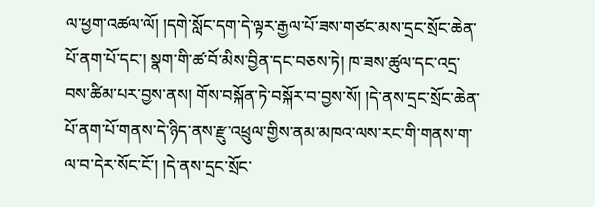ལ་ཕྱག་འཚལ་ལོ། །དགེ་སློང་དག་དེ་ལྟར་རྒྱལ་པོ་ཟས་གཙང་མས་དྲང་སྲོང་ཆེན་པོ་ནག་པོ་དང་། སྣག་གི་ཚ་བོ་མིས་བྱིན་དང་བཅས་ཏེ། ཁ་ཟས་ཚུལ་དང་འདྲ་བས་ཚིམ་པར་བྱས་ནས། གོས་བསྐོན་ཏེ་བསྐོར་བ་བྱས་སོ། །དེ་ནས་དྲང་སྲོང་ཆེན་པོ་ནག་པོ་གནས་དེ་ཉིད་ནས་རྫུ་འཕྲུལ་གྱིས་ནམ་མཁའ་ལས་རང་གི་གནས་ག་ལ་བ་དེར་སོང་ངོ་། །དེ་ནས་དྲང་སྲོང་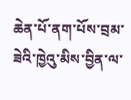ཆེན་པོ་ནག་པོས་བྲམ་ཟེའི་ཁྱེའུ་མིས་བྱིན་ལ་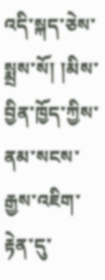འདི་སྐད་ཅེས་སྨྲས་སོ། །མིས་བྱིན་ཁྱོད་ཀྱིས་ནམ་སངས་རྒྱས་འཇིག་རྟེན་དུ་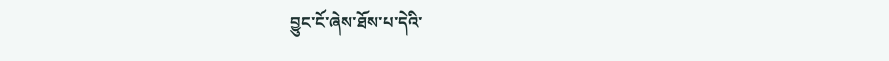བྱུང་ངོ་ཞེས་ཐོས་པ་དེའི་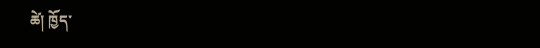ཚེ། ཁྱོད་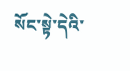སོང་སྟེ་དེའི་